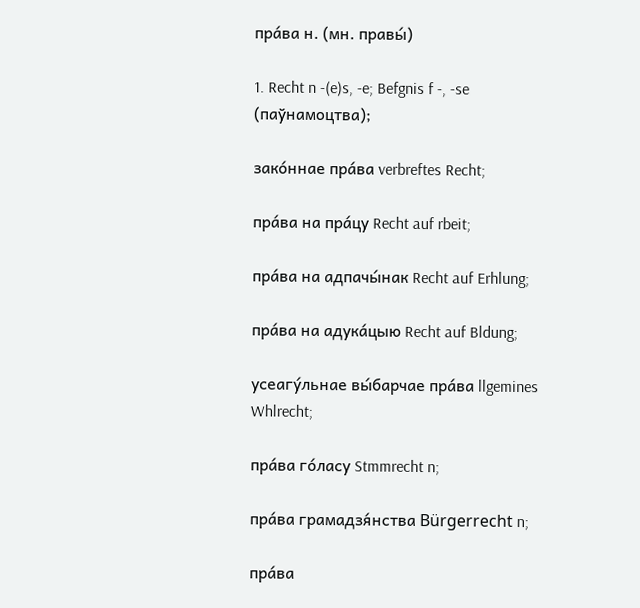пра́ва н. (мн. правы́)

1. Recht n -(e)s, -e; Befgnis f -, -se (паўнамоцтва);

зако́ннае пра́ва verbreftes Recht;

пра́ва на пра́цу Recht auf rbeit;

пра́ва на адпачы́нак Recht auf Erhlung;

пра́ва на адука́цыю Recht auf Bldung;

усеагу́льнае вы́барчае пра́ва llgemines Whlrecht;

пра́ва го́ласу Stmmrecht n;

пра́ва грамадзя́нства Bürgerrecht n;

пра́ва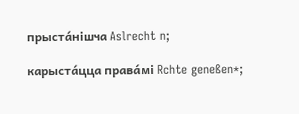прыста́нішча Aslrecht n;

карыста́цца права́мі Rchte geneßen*;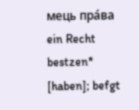мець пра́ва ein Recht bestzen* [haben]; befgt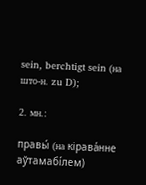sein, berchtigt sein (на што-н. zu D);

2. мн.:

правы́ (на кірава́нне аўтамабі́лем)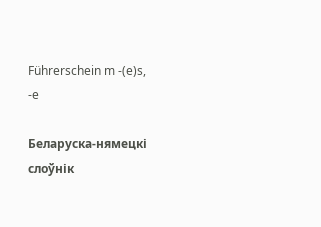Führerschein m -(e)s, -e

Беларуска-нямецкі слоўнік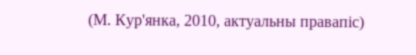(М. Кур'янка, 2010, актуальны правапіс)